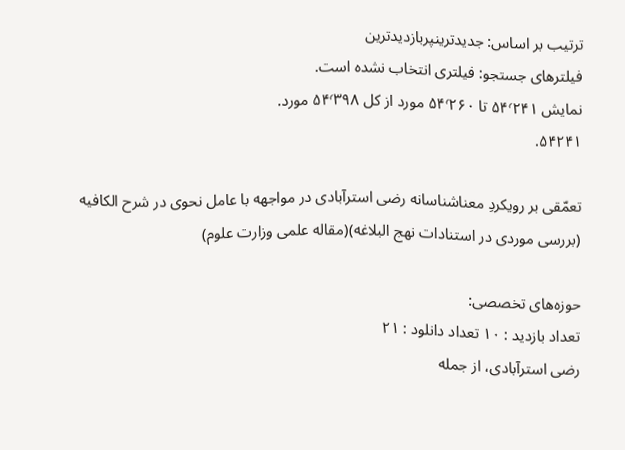ترتیب بر اساس: جدیدترینپربازدیدترین
فیلترهای جستجو: فیلتری انتخاب نشده است.
نمایش ۵۴٬۲۴۱ تا ۵۴٬۲۶۰ مورد از کل ۵۴٬۳۹۸ مورد.
۵۴۲۴۱.

تعمّقی بر رویکردِ معناشناسانه رضی استرآبادی در مواجهه با عامل نحوی در شرح الکافیه (بررسی موردی در استنادات نهج البلاغه)(مقاله علمی وزارت علوم)

حوزه‌های تخصصی:
تعداد بازدید : ۱۰ تعداد دانلود : ۲۱
رضی استرآبادی، از جمله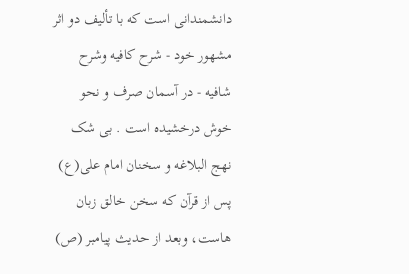دانشمندانی است که با تألیف دو اثر مشهور خود - شرح کافیه وشرح شافیه - در آسمان صرف و نحو خوش درخشیده است . بی شک نهج البلاغه و سخنان امام علی(ع) پس از قرآن که سخن خالق زبان هاست، وبعد از حدیث پیامبر (ص)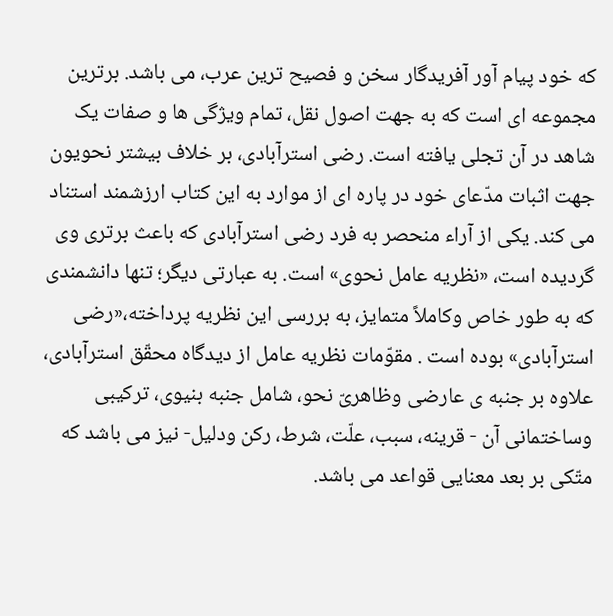که خود پیام آور آفریدگار سخن و فصیح ترین عرب، می باشد. برترین مجموعه ای است که به جهت اصول نقل، تمام ویژگی ها و صفات یک شاهد در آن تجلی یافته است. رضی استرآبادی، بر خلاف بیشتر نحویون جهت اثبات مدّعای خود در پاره ای از موارد به این کتاب ارزشمند استناد می کند. یکی از آراء منحصر به فرد رضی استرآبادی که باعث برتری وی گردیده است، «نظریه عامل نحوی» است. به عبارتی دیگر؛ تنها دانشمندی که به طور خاص وکاملاً متمایز، به بررسی این نظریه پرداخته،«رضی استرآبادی» بوده است . مقوّمات نظریه عامل از دیدگاه محقّق استرآبادی، علاوه بر جنبه ی عارضی وظاهریّ نحو، شامل جنبه بنیوی، ترکیبی وساختمانی آن - قرینه، سبب، علّت، شرط، رکن ودلیل- نیز می باشد که متّکی بر بعد معنایی قواعد می باشد.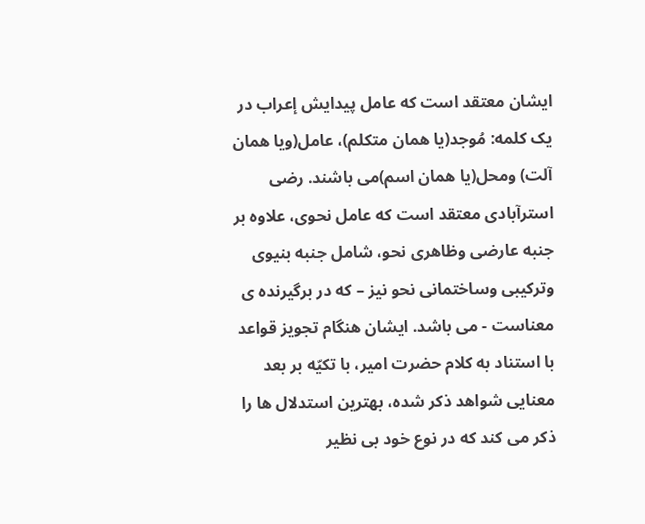ایشان معتقد است که عامل پیدایش إعراب در یک کلمه: مُوجد(یا همان متکلم)، عامل(ویا همان آلت) ومحل(یا همان اسم)می باشند. رضی استرآبادی معتقد است که عامل نحوی، علاوه بر جنبه عارضی وظاهری نحو، شامل جنبه بنیوی وترکیبی وساختمانی نحو نیز – که در برگیرنده ی معناست - می باشد. ایشان هنگام تجویز قواعد با استناد به کلام حضرت امیر، با تکیّه بر بعد معنایی شواهد ذکر شده، بهترین استدلال ها را ذکر می کند که در نوع خود بی نظیر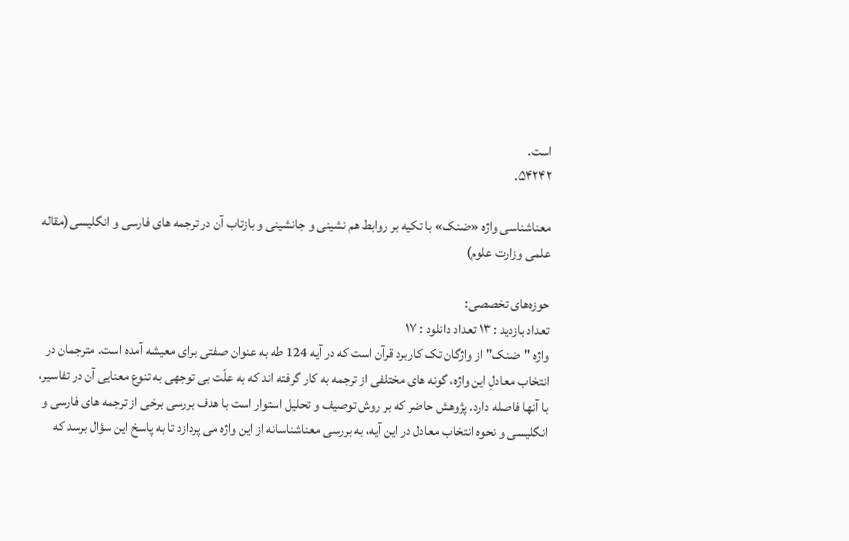است.
۵۴۲۴۲.

معناشناسی واژه «ضنک» با تکیه بر روابط هم نشینی و جانشینی و بازتاب آن در ترجمه های فارسی و انگلیسی(مقاله علمی وزارت علوم)

حوزه‌های تخصصی:
تعداد بازدید : ۱۳ تعداد دانلود : ۱۷
واژه "ضنک" از واژگان تک کاربرد قرآن است که در آیه 124 طه به عنوان صفتی برای معیشه آمده است. مترجمان در انتخاب معادلِ این واژه، گونه های مختلفی از ترجمه به کار گرفته اند که به علّت بی توجهی به تنوع معنایی آن در تفاسیر، با آنها فاصله دارد. پژوهش حاضر که بر روش توصیف و تحلیل استوار است با هدف بررسی برخی از ترجمه های فارسی و انگلیسی و نحوه انتخاب معادل در این آیه، به بررسی معناشناسانه از این واژه می پردازد تا به پاسخ این سؤال برسد که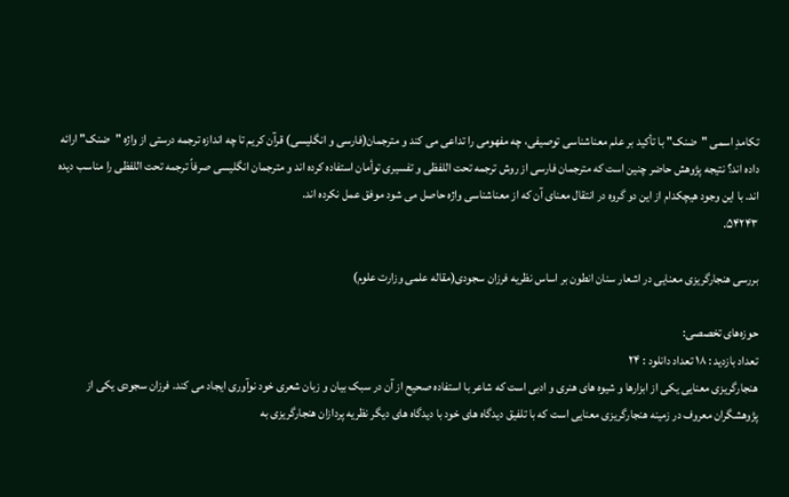تکامدِ اسمی "ضنک" با تأکید بر علم معناشناسی توصیفی، چه مفهومی را تداعی می کند و مترجمان(فارسی و انگلیسی) قرآن کریم تا چه اندازه ترجمه درستی از واژه "ضنک" ارائه داده اند؟ نتیجه پژوهش حاضر چنین است که مترجمان فارسی از روش ترجمه تحت اللفظی و تفسیری توأمان استفاده کرده اند و مترجمان انگلیسی صرفاً ترجمه تحت اللفظی را مناسب دیده اند. با این وجود هیچکدام از این دو گروه در انتقال معنای آن که از معناشناسی واژه حاصل می شود موفق عمل نکرده اند.
۵۴۲۴۳.

بررسی هنجارگریزی معنایی در اشعار سنان انطون بر اساس نظریه فرزان سجودی(مقاله علمی وزارت علوم)

حوزه‌های تخصصی:
تعداد بازدید : ۱۸ تعداد دانلود : ۲۴
هنجارگریزی معنایی یکی از ابزارها و شیوه های هنری و ادبی است که شاعر با استفاده صحیح از آن در سبک بیان و زبان شعری خود نوآوری ایجاد می کند. فرزان سجودی یکی از پژوهشگران معروف در زمینه هنجارگریزی معنایی است که با تلفیق دیدگاه های خود با دیدگاه های دیگر نظریه پردازان هنجارگریزی به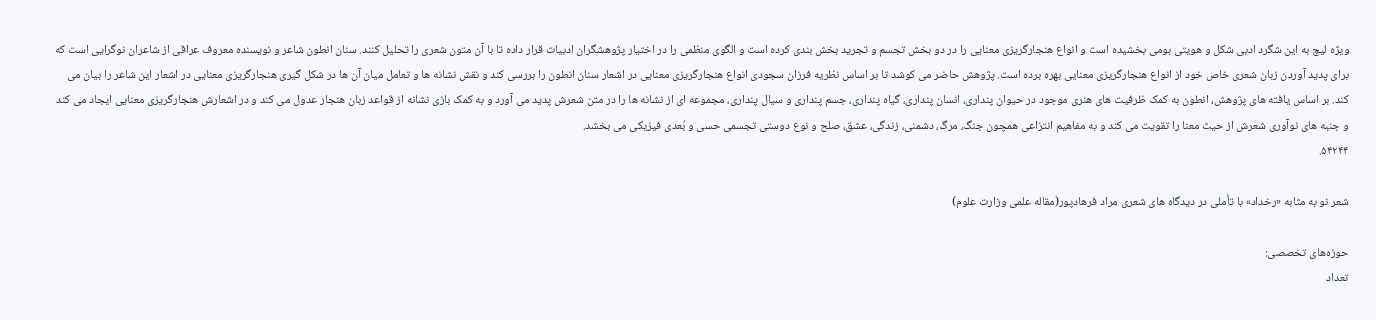ویژه لیچ به این شگرد ادبی شکل و هویتی بومی بخشیده است و انواع هنجارگریزی معنایی را در دو بخش تجسم و تجرید بخش بندی کرده است و الگوی منظمی را در اختیار پژوهشگران ادبیات قرار داده تا با آن متون شعری را تحلیل کنند. سنان انطون شاعر و نویسنده معروف عراقی از شاعران نوگرایی است که برای پدید آوردن زبان شعری خاص خود از انواع هنجارگریزی معنایی بهره برده است. پژوهش حاضر می کوشد تا بر اساس نظریه فرزان سجودی انواع هنجارگریزی معنایی در اشعار سنان انطون را بررسی کند و نقش نشانه ها و تعامل میان آن ها در شکل گیری هنجارگریزی معنایی در اشعار این شاعر را بیان می کند. بر اساس یافته های پژوهش، انطون به کمک ظرفیت های هنری موجود در حیوان پنداری، انسان پنداری، گیاه پنداری، جسم پنداری و سیال پنداری، مجموعه ای از نشانه ها را در متن شعرش پدید می آورد و به کمک بازی نشانه از قواعد زبان هنجار عدول می کند و در اشعارش هنجارگریزی معنایی ایجاد می کند و جنبه های نوآوری شعرش از حیث معنا را تقویت می کند و به مفاهیم انتزاعی همچون جنگ، مرگ، دشمنی، زندگی، عشق، صلح و نوع دوستی تجسمی حسی و بُعدی فیزیکی می بخشد.
۵۴۲۴۴.

شعر نو به مثابه «رخداد» با تأملی در دیدگاه های شعری مراد فرهادپور(مقاله علمی وزارت علوم)

حوزه‌های تخصصی:
تعداد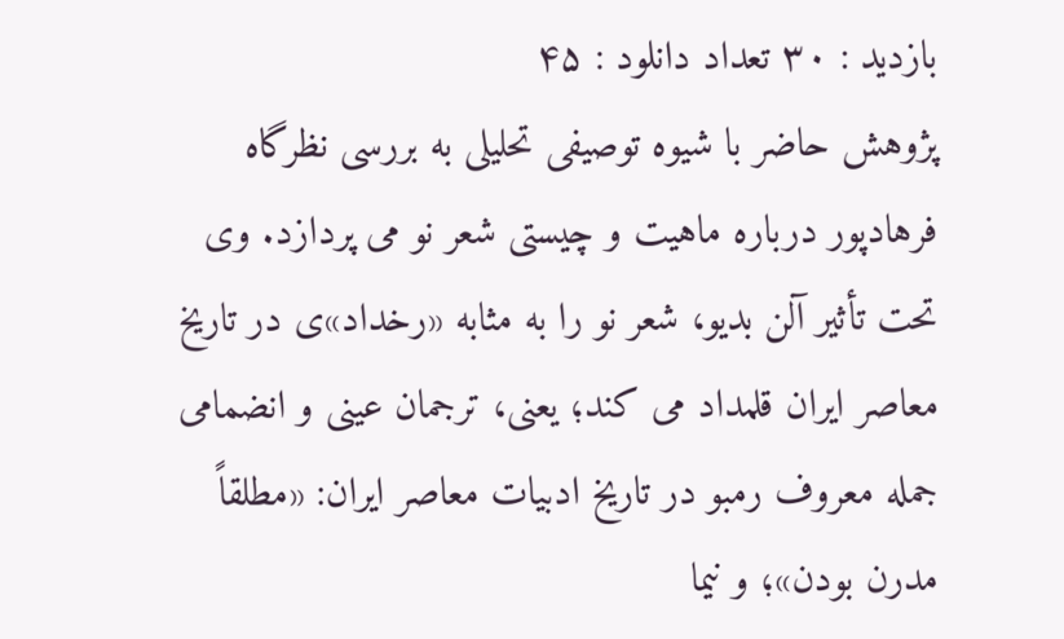بازدید : ۳۰ تعداد دانلود : ۴۵
پژوهش حاضر با شیوه توصیفی تحلیلی به بررسی نظرگاه فرهادپور درباره ماهیت و چیستی شعر نو می پردازد. وی تحت تأثیر آلن بدیو، شعر نو را به مثابه «رخداد»ی در تاریخ معاصر ایران قلمداد می کند؛ یعنی، ترجمان عینی و انضمامی جمله معروف رمبو در تاریخ ادبیات معاصر ایران: «مطلقاً مدرن بودن»؛ و نیما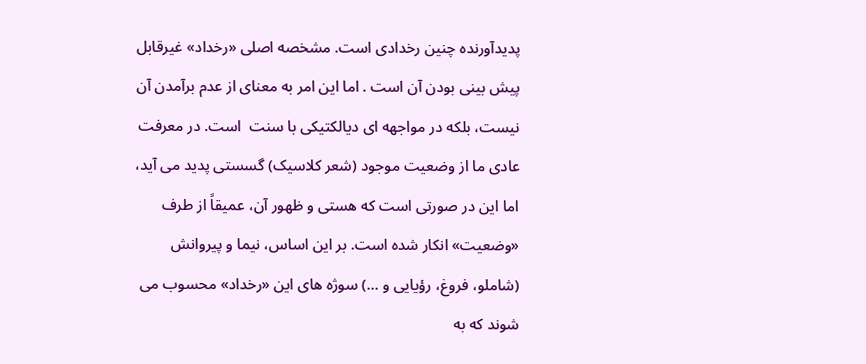پدیدآورنده چنین رخدادی است. مشخصه اصلی «رخداد» غیرقابل پیش بینی بودن آن است . اما این امر به معنای از عدم برآمدن آن نیست، بلکه در مواجهه ای دیالکتیکی با سنت  است. در معرفت عادی ما از وضعیت موجود (شعر کلاسیک) گسستی پدید می آید، اما این در صورتی است که هستی و ظهور آن، عمیقاً از طرف «وضعیت» انکار شده است. بر این اساس، نیما و پیروانش (شاملو، فروغ، رؤیایی و ...) سوژه های این «رخداد» محسوب می شوند که به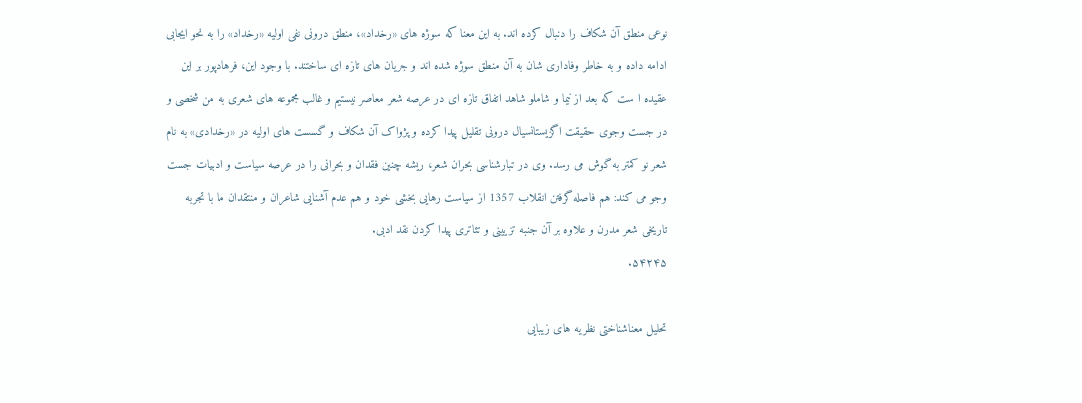نوعی منطق آن شکاف را دنبال کرده اند. به این معنا که سوژه های «رخداد»، منطق درونی نفی اولیه «رخداد» را به نحو ایجابی ادامه داده و به خاطر وفاداری شان به آن منطق سوژه شده اند و جریان های تازه ای ساختند. با وجود این، فرهادپور بر این عقیده ا ست که بعد از نیما و شاملو شاهد اتفاق تازه ای در عرصه شعر معاصر نیستیم و غالب مجموعه های شعری به من شخصی و در جست وجوی حقیقت اگزیستانسیال درونی تقلیل پیدا کرده و پژواک آن شکاف و گسست های اولیه در «رخدادی» به نام شعر نو کمتر به گوش می رسد. وی در تبارشناسی بحران شعر، ریشه چنین فقدان و بحرانی را در عرصه سیاست و ادبیات جست وجو می کند: هم فاصله گرفتن انقلاب 1357 از سیاست رهایی بخشی خود و هم عدم آشنایی شاعران و منتقدان ما با تجربه تاریخی شعر مدرن و علاوه بر آن جنبه تزیینی و تئاتری پیدا کردن نقد ادبی.
۵۴۲۴۵.

تحلیل معناشناختی نظریه های زیبایی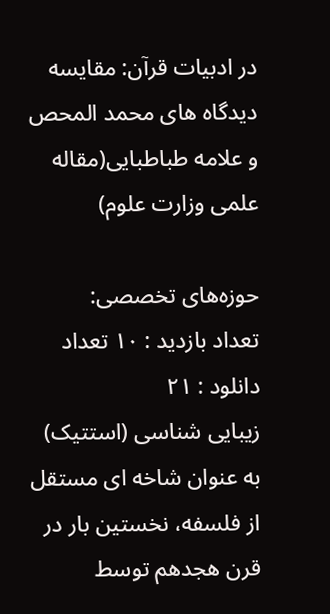در ادبیات قرآن: مقایسه دیدگاه های محمد المحص و علامه طباطبایی(مقاله علمی وزارت علوم)

حوزه‌های تخصصی:
تعداد بازدید : ۱۰ تعداد دانلود : ۲۱
زیبایی شناسی (استتیک) به عنوان شاخه ای مستقل از فلسفه، نخستین بار در قرن هجدهم توسط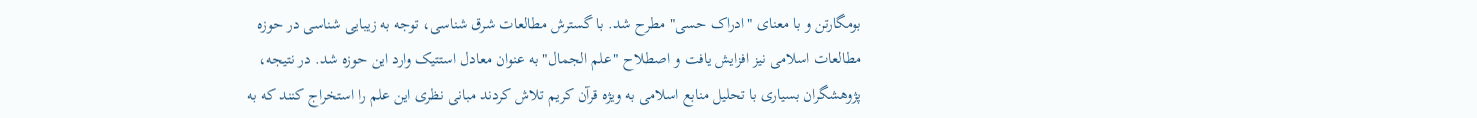بومگارتن و با معنای "ادراک حسی" مطرح شد. با گسترش مطالعات شرق شناسی، توجه به زیبایی شناسی در حوزه مطالعات اسلامی نیز افزایش یافت و اصطلاح "علم الجمال" به عنوان معادل استتیک وارد این حوزه شد. در نتیجه، پژوهشگران بسیاری با تحلیل منابع اسلامی به ویژه قرآن کریم تلاش کردند مبانی نظری این علم را استخراج کنند که به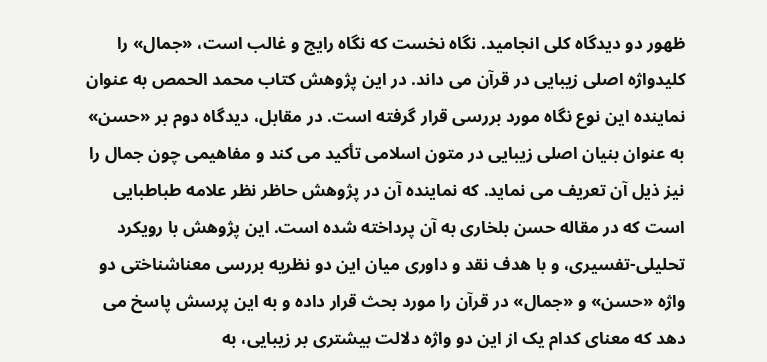ظهور دو دیدگاه کلی انجامید. نگاه نخست که نگاه رایج و غالب است، «جمال» را کلیدواژه اصلی زیبایی در قرآن می داند. در این پژوهش کتاب محمد الحمص به عنوان نماینده این نوع نگاه مورد بررسی قرار گرفته است. در مقابل، دیدگاه دوم بر «حسن» به عنوان بنیان اصلی زیبایی در متون اسلامی تأکید می کند و مفاهیمی چون جمال را نیز ذیل آن تعریف می نماید. که نماینده آن در پژوهش حاظر نظر علامه طباطبایی است که در مقاله حسن بلخاری به آن پرداخته شده است. این پژوهش با رویکرد تحلیلی-تفسیری، و با هدف نقد و داوری میان این دو نظریه بررسی معناشناختی دو واژه «حسن» و «جمال» در قرآن را مورد بحث قرار داده و به این پرسش پاسخ می دهد که معنای کدام یک از این دو واژه دلالت بیشتری بر زیبایی، به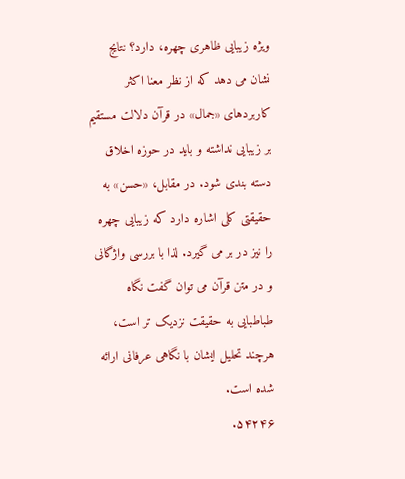ویژه زیبایی ظاهری چهره، دارد؟ نتایج نشان می دهد که از نظر معنا اکثر کاربردهای «جمال» در قرآن دلالت مستقیم بر زیبایی نداشته و باید در حوزه اخلاق دسته بندی شود. در مقابل، «حسن» به حقیقتی کلی اشاره دارد که زیبایی چهره را نیز در بر می گیرد. لذا با بررسی واژگانی و در متن قرآن می توان گفت نگاه طباطبایی به حقیقت نزدیک تر است، هرچند تحلیل ایشان با نگاهی عرفانی ارائه شده است.
۵۴۲۴۶.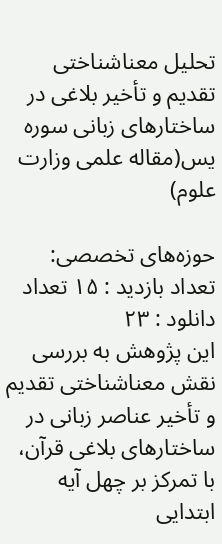تحلیل معناشناختی تقدیم و تأخیر بلاغی در ساختارهای زبانی سوره یس(مقاله علمی وزارت علوم)

حوزه‌های تخصصی:
تعداد بازدید : ۱۵ تعداد دانلود : ۲۳
این پژوهش به بررسی نقش معناشناختی تقدیم و تأخیر عناصر زبانی در ساختارهای بلاغی قرآن، با تمرکز بر چهل آیه ابتدایی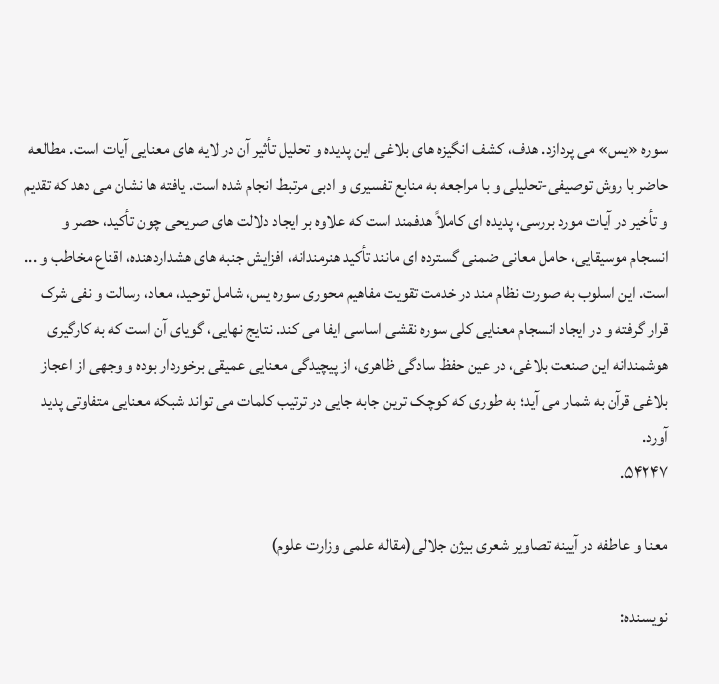سوره «یس» می پردازد. هدف، کشف انگیزه های بلاغی این پدیده و تحلیل تأثیر آن در لایه های معنایی آیات است. مطالعه حاضر با روش توصیفی-تحلیلی و با مراجعه به منابع تفسیری و ادبی مرتبط انجام شده است. یافته ها نشان می دهد که تقدیم و تأخیر در آیات مورد بررسی، پدیده ای کاملاً هدفمند است که علاوه بر ایجاد دلالت های صریحی چون تأکید، حصر و انسجام موسیقایی، حامل معانی ضمنی گسترده ای مانند تأکید هنرمندانه، افزایش جنبه های هشداردهنده، اقناع مخاطب و ... است. این اسلوب به صورت نظام مند در خدمت تقویت مفاهیم محوری سوره یس، شامل توحید، معاد، رسالت و نفی شرک قرار گرفته و در ایجاد انسجام معنایی کلی سوره نقشی اساسی ایفا می کند. نتایج نهایی، گویای آن است که به کارگیری هوشمندانه این صنعت بلاغی، در عین حفظ سادگی ظاهری، از پیچیدگی معنایی عمیقی برخوردار بوده و وجهی از اعجاز بلاغی قرآن به شمار می آید؛ به طوری که کوچک ترین جابه جایی در ترتیب کلمات می تواند شبکه معنایی متفاوتی پدید آورد.
۵۴۲۴۷.

معنا و عاطفه در آیینه تصاویر شعری بیژن جلالی(مقاله علمی وزارت علوم)

نویسنده: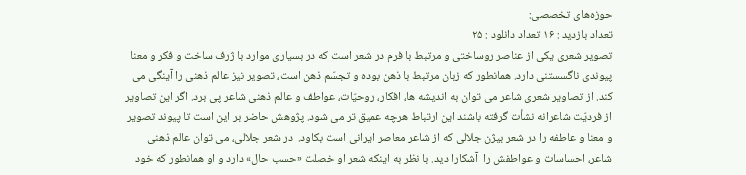حوزه‌های تخصصی:
تعداد بازدید : ۱۶ تعداد دانلود : ۲۵
تصویر شعری یکی از عناصر روساختی و مرتبط با فرم در شعر است که در بسیاری موارد با ژرف ساخت و فکر و معنا پیوندی ناگسستنی دارد. همانطور که زبان مرتبط با ذهن بوده و تجسّم ذهن است، تصویر نیز عالم ذهنی را آینگی می کند. از تصاویر شعری شاعر می توان به اندیشه ها، افکار، روحیّات، عواطف و عالم ذهنی شاعر پی برد. اگر این تصاویر از فردیّت شاعرانه نشأت گرفته باشند این ارتباط هرچه عمیق تر می شود. پژوهش حاضر بر این است تا پیوند تصویر و معنا و عاطفه را در شعر بیژن جلالی که از شاعر معاصر ایرانی است بکاود.  در شعر جلالی، می توان عالم ذهنی شاعر، احساسات و عواطفش را  آشکارا دید. با نظر به اینکه شعر او خصلت «حسب حال» دارد و او همانطور که خود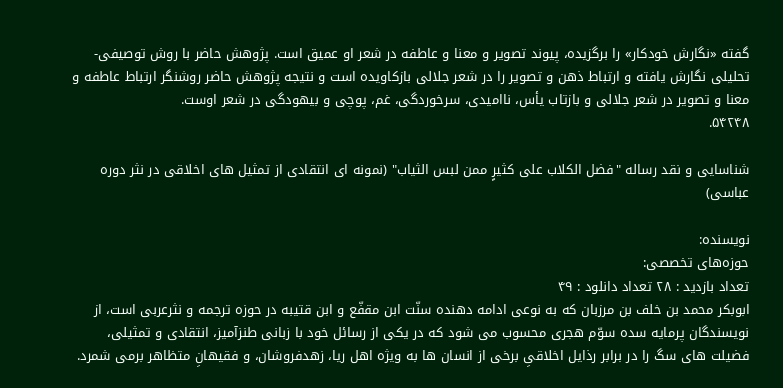گفته «نگارش خودکار» را برگزیده، پیوند تصویر و معنا و عاطفه در شعر او عمیق است. پژوهش حاضر با روش توصیفی-تحلیلی نگارش یافته و ارتباط ذهن و تصویر را در شعر جلالی بازکاویده است و نتیجه پژوهش حاضر روشنگر ارتباط عاطفه و معنا و تصویر در شعر جلالی و بازتاب یأس، ناامیدی، سرخوردگی، غم، پوچی و بیهودگی در شعر اوست.
۵۴۲۴۸.

شناسایی و نقد رساله "فضل الکلاب علی کثیرٍ ممن لبس الثیاب" (نمونه ای انتقادی از تمثیل های اخلاقی در نثر دوره عباسی)

نویسنده:
حوزه‌های تخصصی:
تعداد بازدید : ۲۸ تعداد دانلود : ۴۹
ابوبکر محمد بن خلف بن مرزبان که به نوعی ادامه دهنده سنّت ابن مقفّع و ابن قتیبه در حوزه ترجمه و نثرعربی است، از نویسندگان پرمایه سده سوّم هجری محسوب می شود که در یکی از رسائل خود با زبانی طنزآمیز، انتقادی و تمثیلی، فضیلت های سگ را در برابر رذایل اخلاقیِ برخی از انسان ها به ویژه اهل ریا، زهدفروشان، و فقیهانِ متظاهر برمی شمرد.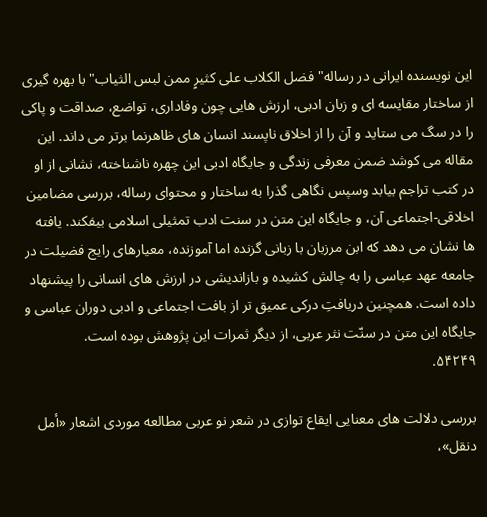این نویسنده ایرانی در رساله" فضل الکلاب علی کثیرٍ ممن لبس الثیاب" با بهره گیری از ساختار مقایسه ای و زبان ادبی، ارزش هایی چون وفاداری، تواضع، صداقت و پاکی را در سگ می ستاید و آن را از اخلاق ناپسند انسان های ظاهرنما برتر می داند. این مقاله می کوشد ضمن معرفی زندگی و جایگاه ادبی این چهره ناشناخته، نشانی از او در کتب تراجم بیابد وسپس نگاهی گذرا به ساختار و محتوای رساله، بررسی مضامین اخلاقی-اجتماعی آن، و جایگاه این متن در سنت ادب تمثیلی اسلامی بیفکند. یافته ها نشان می دهد که ابن مرزبان با زبانی گزنده اما آموزنده، معیارهای رایج فضیلت در جامعه عهد عباسی را به چالش کشیده و بازاندیشی در ارزش های انسانی را پیشنهاد داده است. همچنین دریافتِ درکی عمیق تر از بافت اجتماعی و ادبی دوران عباسی و جایگاه این متن در سنّت نثر عربی، از دیگر ثمرات این پژوهش بوده است.
۵۴۲۴۹.

بررسی دلالت های معنایی ایقاع توازی در شعر نو عربی مطالعه موردی اشعار «أمل دنقل»،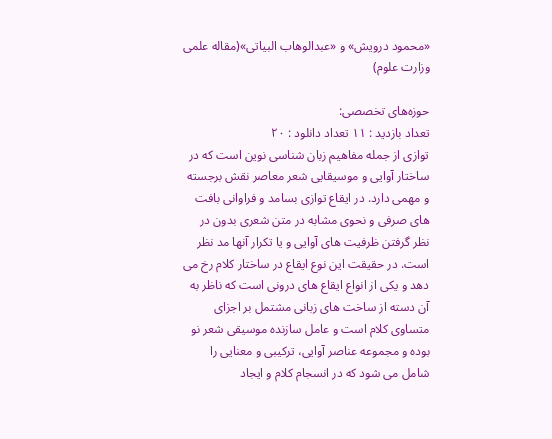«محمود درویش» و «عبدالوهاب البیاتی»(مقاله علمی وزارت علوم)

حوزه‌های تخصصی:
تعداد بازدید : ۱۱ تعداد دانلود : ۲۰
توازی از جمله مفاهیم زبان شناسی نوین است که در ساختار آوایی و موسیقایی شعر معاصر نقش برجسته و مهمی دارد. در ایقاع توازی بسامد و فراوانی بافت های صرفی و نحوی مشابه در متن شعری بدون در نظر گرفتن ظرفیت های آوایی و یا تکرار آنها مد نظر است. در حقیقت این نوع ایقاع در ساختار کلام رخ می دهد و یکی از انواع ایقاع های درونی است که ناظر به آن دسته از ساخت های زبانی مشتمل بر اجزای متساوی کلام است و عامل سازنده موسیقی شعر نو بوده و مجموعه عناصر آوایی، ترکیبی و معنایی را شامل می شود که در انسجام کلام و ایجاد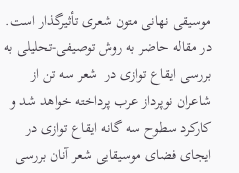موسیقی نهانی متون شعری تأثیرگذار است. در مقاله حاضر به روش توصیفی-تحلیلی به بررسی ایقاع توازی در  شعر سه تن از شاعران نوپرداز عرب پرداخته خواهد شد و کارکرد سطوح سه گانه ایقاع توازی در ایجای فضای موسیقایی شعر آنان بررسی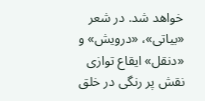خواهد شد. در شعر «بیاتی»، «درویش» و «دنقل» ایقاع توازی نقش پر رنگی در خلق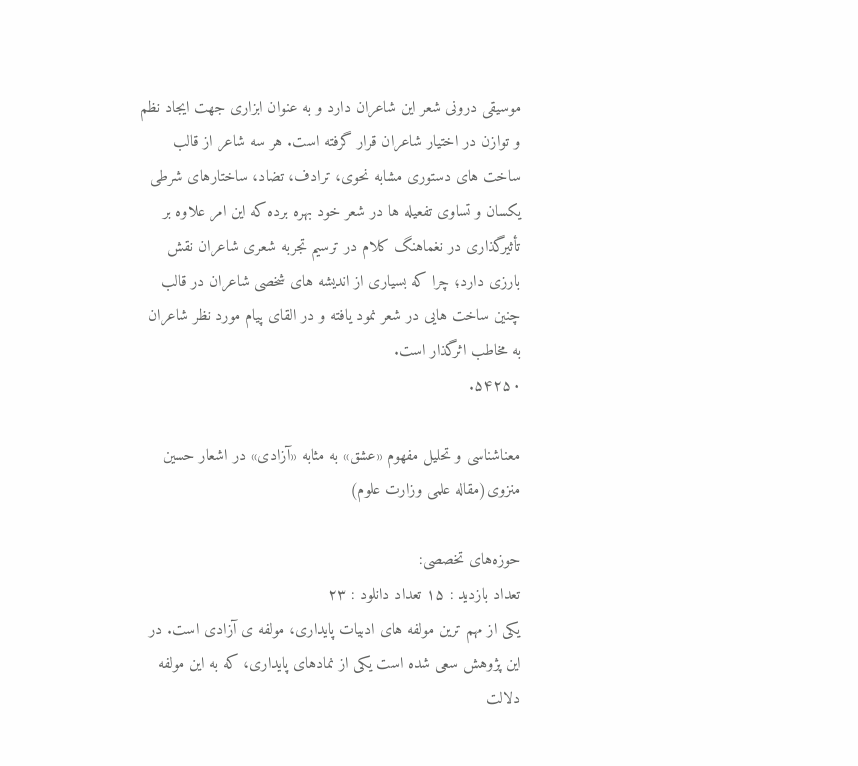موسیقی درونی شعر این شاعران دارد و به عنوان ابزاری جهت ایجاد نظم و توازن در اختیار شاعران قرار گرفته است. هر سه شاعر از قالب ساخت های دستوری مشابه نحوی، ترادف، تضاد، ساختارهای شرطی یکسان و تساوی تفعیله ها در شعر خود بهره برده که این امر علاوه بر تأثیرگذاری در نغماهنگ کلام در ترسیم تجربه شعری شاعران نقش بارزی دارد؛ چرا که بسیاری از اندیشه های شخصی شاعران در قالب چنین ساخت هایی در شعر نمود یافته و در القای پیام مورد نظر شاعران به مخاطب اثرگذار است.
۵۴۲۵۰.

معناشناسی و تحلیل مفهوم «عشق» به مثابه «آزادی» در اشعار حسین منزوی(مقاله علمی وزارت علوم)

حوزه‌های تخصصی:
تعداد بازدید : ۱۵ تعداد دانلود : ۲۳
یکی از مهم ترین مولفه های ادبیات پایداری، مولفه ی آزادی است. در این پژوهش سعی شده است یکی از نمادهای پایداری، که به این مولفه دلالت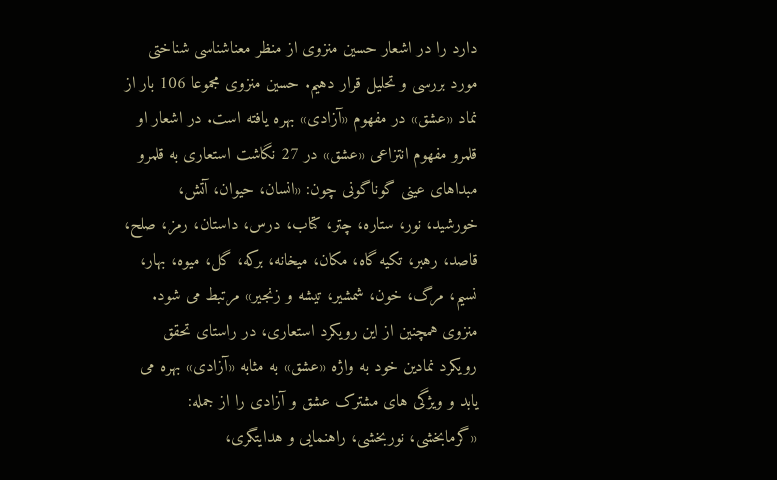دارد را در اشعار حسین منزوی از منظر معناشناسی شناختی مورد بررسی و تحلیل قرار دهیم. حسین منزوی مجموعا 106 بار از نماد «عشق» در مفهوم «آزادی» بهره یافته است. در اشعار او قلمرو مفهوم انتزاعی «عشق» در 27 نگاشت استعاری به قلمرو مبداهای عینی گوناگونی چون: «انسان، حیوان، آتش، خورشید، نور، ستاره، چتر، کتاب، درس، داستان، رمز، صلح، قاصد، رهبر، تکیه گاه، مکان، میخانه، برکه، گل، میوه، بهار، نسیم، مرگ، خون، شمشیر، تیشه و زنجیر» مرتبط می شود. منزوی همچنین از این رویکرد استعاری، در راستای تحقق رویکرد نمادین خود به واژه «عشق» به مثابه «آزادی» بهره می یابد و ویژگی های مشترک عشق و آزادی را از جمله: «گرمابخشی، نوربخشی، راهنمایی و هدایتگری،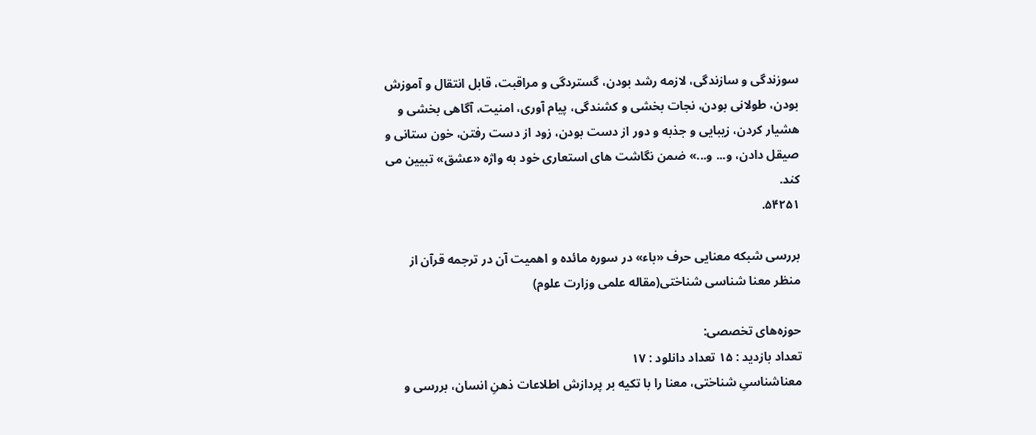سوزندگی و سازندگی، لازمه رشد بودن، گستردگی و مراقبت، قابل انتقال و آموزش بودن، طولانی بودن، نجات بخشی و کشندگی، پیام آوری، امنیت، آگاهی بخشی و هشیار کردن، زیبایی و جذبه و دور از دست بودن، زود از دست رفتن، خون ستانی و صیقل دادن، و... و...» ضمن نگاشت های استعاری خود به واژه «عشق» تبیین می کند.
۵۴۲۵۱.

بررسی شبکه معنایی حرف «باء» در سوره مائده و اهمیت آن در ترجمه قرآن از منظر معنا شناسی شناختی(مقاله علمی وزارت علوم)

حوزه‌های تخصصی:
تعداد بازدید : ۱۵ تعداد دانلود : ۱۷
معناشناسیِ شناختی، معنا را با تکیه بر پردازش اطلاعات ذهنِ انسان، بررسی و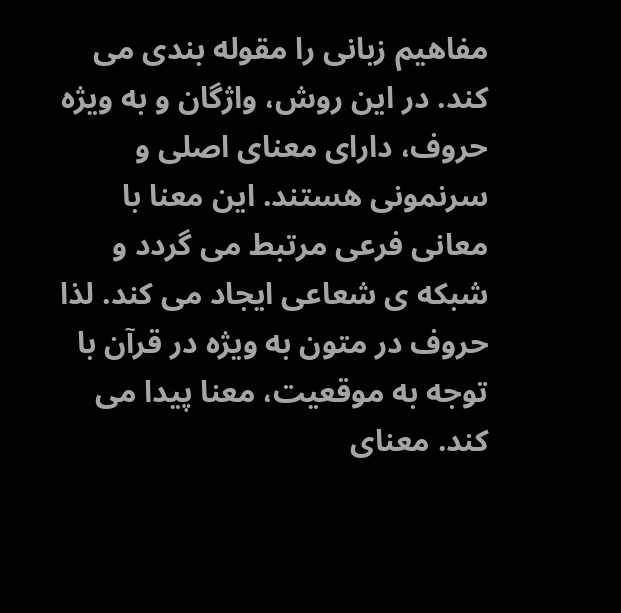مفاهیم زبانی را مقوله بندی می کند. در این روش، واژگان و به ویژه حروف، دارای معنای اصلی و سرنمونی هستند. این معنا با معانی فرعی مرتبط می گردد و شبکه ی شعاعی ایجاد می کند. لذا حروف در متون به ویژه در قرآن با توجه به موقعیت، معنا پیدا می کند. معنای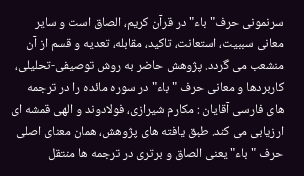سرنمونی حرف"باء" در قرآن کریم، الصاق است و سایر معانی سببیت، استعانت، تاکید، مقابله، تعدیه و قسم از آن منشعب می گردد. پژوهش حاضر به روش توصیفی-تحلیلی، کاربردها و معانی حرف "باء" در سوره مائده را در ترجمه های فارسی آقایان : مکارم شیرازی، فولادوند و الهی قمشه ای ارزیابی می کند. طبق یافته های پژوهش، همان معنای اصلی حرف "باء" یعنی الصاق و برتری در ترجمه ها منتقل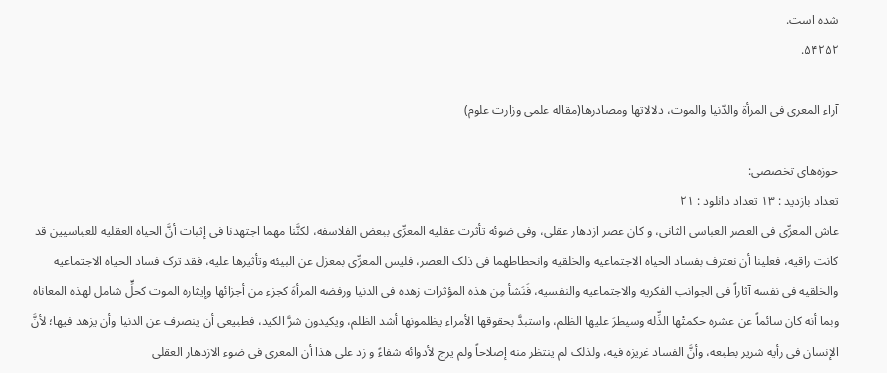شده است.
۵۴۲۵۲.

آراء المعری فی المرأة والدّنیا والموت، دلالاتها ومصادرها(مقاله علمی وزارت علوم)

حوزه‌های تخصصی:
تعداد بازدید : ۱۳ تعداد دانلود : ۲۱
عاش المعرِّی فی العصر العباسی الثانی، و کان عصر ازدهار عقلی، وفی ضوئه تأثرت عقلیه المعرِّی ببعض الفلاسفه، لکنَّنا مهما اجتهدنا فی إثبات أنَّ الحیاه العقلیه للعباسیین قد کانت راقیه، فعلینا أن نعترف بفساد الحیاه الاجتماعیه والخلقیه وانحطاطهما فی ذلک العصر، فلیس المعرِّی بمعزل عن البیئه وتأثیرها علیه، فقد ترک فساد الحیاه الاجتماعیه والخلقیه فی نفسه آثاراً فی الجوانب الفکریه والاجتماعیه والنفسیه، فَنَشأ مِن هذه المؤثرات زهده فی الدنیا ورفضه المرأهَ کجزء من أجزائها وإیثاره الموت کحلٍّ شامل لهذه المعاناه وبما أنه کان سائماً عن عشره حکمتْها الذِّله وسیطرَ علیها الظلم، واستبدَّ بحقوقها الأمراء یظلمونها أشد الظلم، ویکیدون شرَّ الکید، فطبیعی أن ینصرف عن الدنیا وأن یزهد فیها؛ لأنَّ الإنسان فی رأیه شریر بطبعه، وأنَّ الفساد غریزه فیه، ولذلک لم ینتظر منه إصلاحاً ولم یرج لأدوائه شفاءً و زد علی هذا أن المعری فی ضوء الازدهار العقلی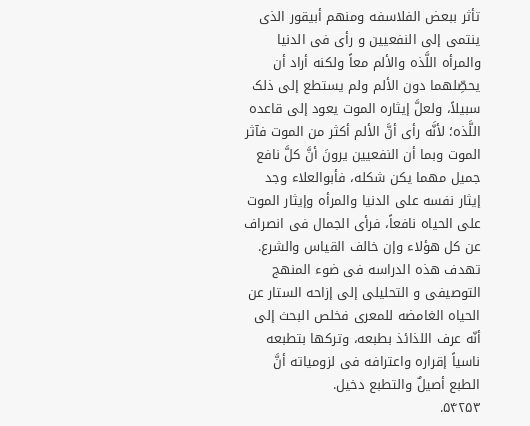تأثر ببعض الفلاسفه ومنهم أبیقور الذی ینتمی إلی النفعیین و رأی فی الدنیا والمرأه اللَّذه والألم معاً ولکنه أراد أن یحصِّلهما دون الألم ولم یستطع إلی ذلک سبیلاً، ولعلَّ إیثاره الموت یعود إلی قاعده اللَّذه؛ لأنَّه رأی أنَّ الألم أکثر من الموت فآثر الموت وبما أن النفعیین یرونَ أنَّ کلَّ نافع جمیل مهما یکن شکله، فأبوالعلاء وجد إیثار نفسه علی الدنیا والمرأه وإیثار الموت علی الحیاه نافعاً، فرأی الجمال فی انصراف عن کل هؤلاء وإن خالف القیاس والشرع. تهدف هذه الدراسه فی ضوء المنهج التوصیفی و التحلیلی إلی إزاحه الستار عن الحیاه الغامضه للمعری فخلص البحث إلی أنّه عرف اللذائذ بطبعه، وترکها بتطبعه ناسیاً إقراره واعترافه فی لزومیاته أنَّ الطبع أصیلٌ والتطبع دخیل.
۵۴۲۵۳.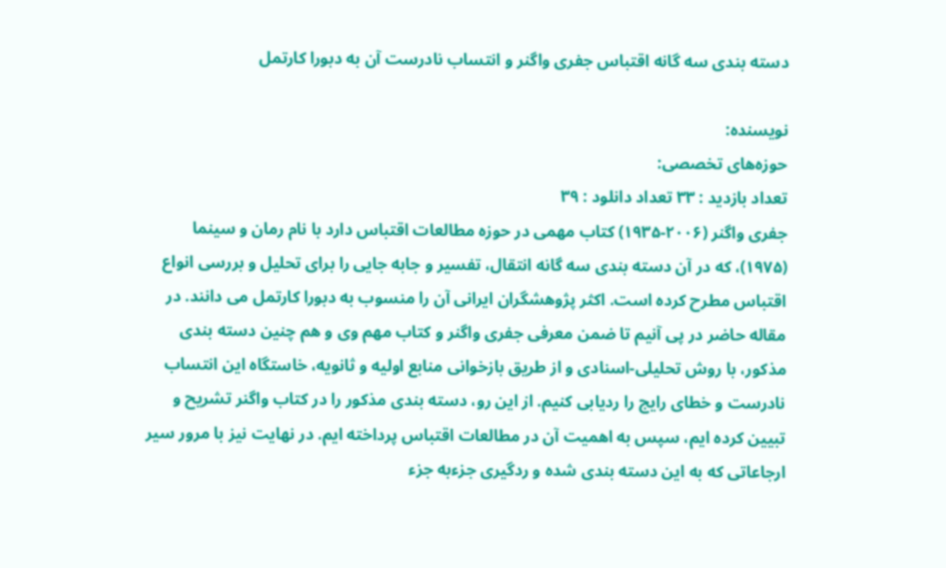دسته بندی سه گانه اقتباس جفری واگنر و انتساب نادرست آن به دبورا کارتمل

نویسنده:
حوزه‌های تخصصی:
تعداد بازدید : ۳۳ تعداد دانلود : ۳۹
جفری واگنر (۲۰۰۶-۱۹۳۵) کتاب مهمی در حوزه مطالعات اقتباس دارد با نام رمان و سینما (۱۹۷۵)، که در آن دسته بندی سه گانه انتقال، تفسیر و جابه جایی را برای تحلیل و بررسی انواع اقتباس مطرح کرده است. اکثر پژوهشگران ایرانی آن را منسوب به دبورا کارتمل می دانند. در مقاله حاضر در پی آنیم تا ضمن معرفی جفری واگنر و کتاب مهم وی و هم چنین دسته بندی مذکور، با روش تحلیلی-اسنادی و از طریق بازخوانی منابع اولیه و ثانویه، خاستگاه این انتساب نادرست و خطای رایج را ردیابی کنیم. از این رو، دسته بندی مذکور را در کتاب واگنر تشریح و تبیین کرده ایم، سپس به اهمیت آن در مطالعات اقتباس پرداخته ایم. در نهایت نیز با مرور سیر ارجاعاتی که به این دسته بندی شده و ردگیری جزءبه جزء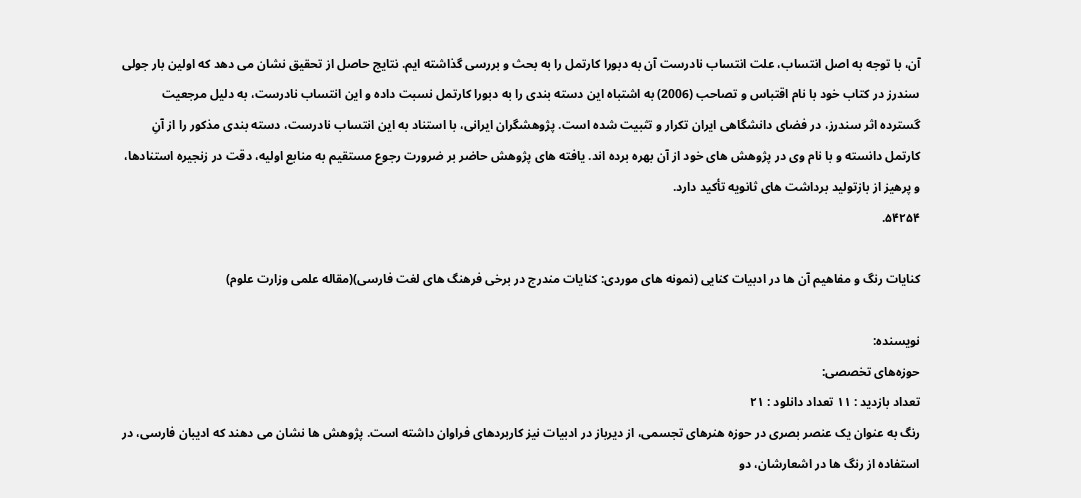آن، با توجه به اصل انتساب، علت انتساب نادرست آن به دبورا کارتمل را به بحث و بررسی گذاشته ایم. نتایج حاصل از تحقیق نشان می دهد که اولین بار جولی سندرز در کتاب خود با نام اقتباس و تصاحب (2006) به اشتباه این دسته بندی را به دبورا کارتمل نسبت داده و این انتساب نادرست، به دلیل مرجعیت گسترده اثر سندرز، در فضای دانشگاهی ایران تکرار و تثبیت شده است. پژوهشگران ایرانی، با استناد به این انتساب نادرست، دسته بندی مذکور را از آنِ کارتمل دانسته و با نام وی در پژوهش های خود از آن بهره برده اند. یافته های پژوهش حاضر بر ضرورت رجوع مستقیم به منابع اولیه، دقت در زنجیره استنادها، و پرهیز از بازتولید برداشت های ثانویه تأکید دارد.
۵۴۲۵۴.

کنایات رنگ و مفاهیم آن ها در ادبیات کنایی (نمونه های موردی: کنایات مندرج در برخی فرهنگ های لغت فارسی)(مقاله علمی وزارت علوم)

نویسنده:
حوزه‌های تخصصی:
تعداد بازدید : ۱۱ تعداد دانلود : ۲۱
رنگ به عنوان یک عنصر بصری در حوزه هنرهای تجسمی، از دیرباز در ادبیات نیز کاربردهای فراوان داشته است. پژوهش ها نشان می دهند که ادیبان فارسی، در استفاده از رنگ ها در اشعارشان، دو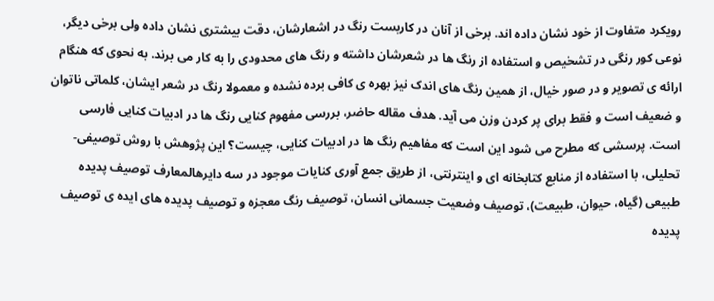رویکرد متفاوت از خود نشان داده اند. برخی از آنان در کاربست رنگ در اشعارشان، دقت بیشتری نشان داده ولی برخی دیگر، نوعی کور رنگی در تشخیص و استفاده از رنگ ها در شعرشان داشته و رنگ های محدودی را به کار می برند. به نحوی که هنگام ارائه ی تصویر و در صور خیال، از همین رنگ های اندک نیز بهره ی کافی برده نشده و معمولا رنگ در شعر ایشان، کلماتی ناتوان و ضعیف است و فقط برای پر کردن وزن می آید. هدف مقاله حاضر، بررسی مفهوم کنایی رنگ ها در ادبیات کنایی فارسی است. پرسشی که مطرح می شود این است که مفاهیم رنگ ها در ادبیات کنایی، چیست؟ این پژوهش با روش توصیفی- تحلیلی، با استفاده از منابع کتابخانه ای و اینترنتی، از طریق جمع آوری کنایات موجود در سه دایرهالمعارف توصیف پدیده طبیعی (گیاه، حیوان، طبیعت)، توصیف وضعیت جسمانی انسان، توصیف رنگ معجزه و توصیف پدیده های ایده ی توصیف پدیده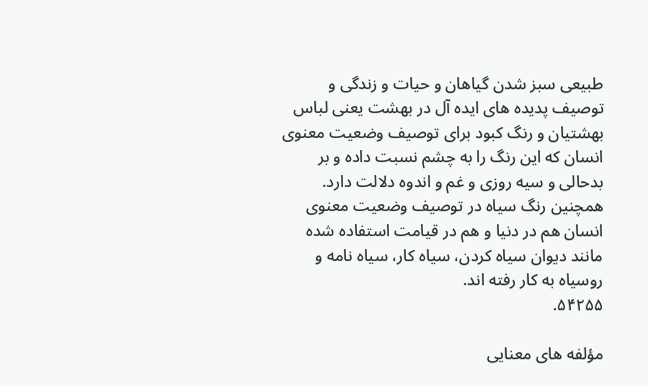طبیعی سبز شدن گیاهان و حیات و زندگی و توصیف پدیده های ایده آل در بهشت یعنی لباس بهشتیان و رنگ کبود برای توصیف وضعیت معنوی انسان که این رنگ را به چشم نسبت داده و بر بدحالی و سیه روزی و غم و اندوه دلالت دارد. همچنین رنگ سیاه در توصیف وضعیت معنوی انسان هم در دنیا و هم در قیامت استفاده شده مانند دیوان سیاه کردن، سیاه کار، سیاه نامه و روسیاه به کار رفته اند.
۵۴۲۵۵.

مؤلفه های معنایی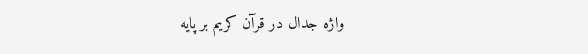واژه جدال در قرآن کریم بر پایه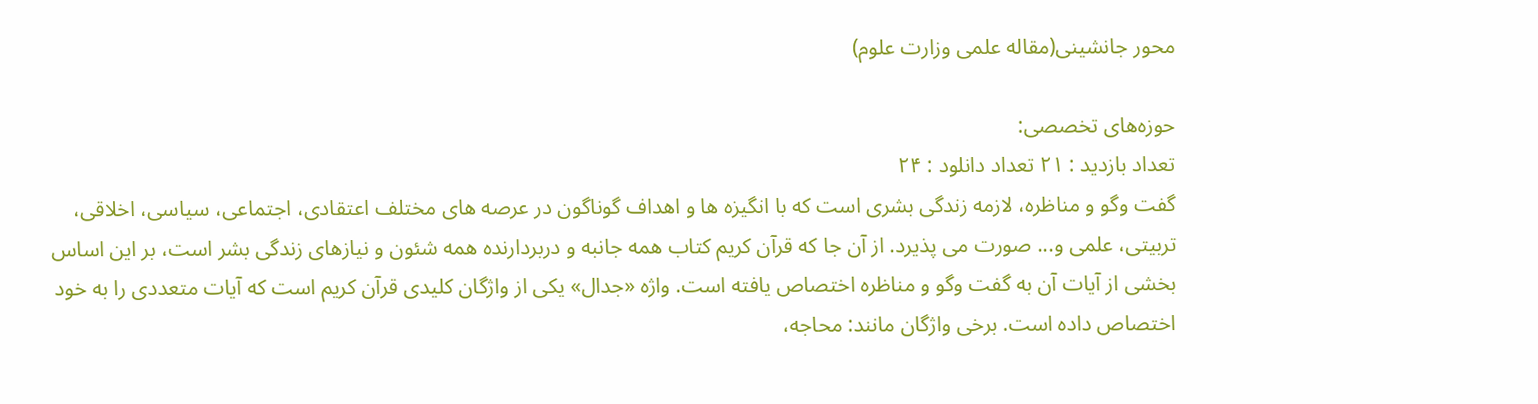محور جانشینی(مقاله علمی وزارت علوم)

حوزه‌های تخصصی:
تعداد بازدید : ۲۱ تعداد دانلود : ۲۴
گفت وگو و مناظره، لازمه زندگی بشری است که با انگیزه ها و اهداف گوناگون در عرصه های مختلف اعتقادی، اجتماعی، سیاسی، اخلاقی، تربیتی، علمی و... صورت می پذیرد. از آن جا که قرآن کریم کتاب همه جانبه و دربردارنده همه شئون و نیازهای زندگی بشر است، بر این اساس بخشی از آیات آن به گفت وگو و مناظره اختصاص یافته است. واژه «جدال» یکی از واژگان کلیدی قرآن کریم است که آیات متعددی را به خود اختصاص داده است. برخی واژگان مانند: محاجه،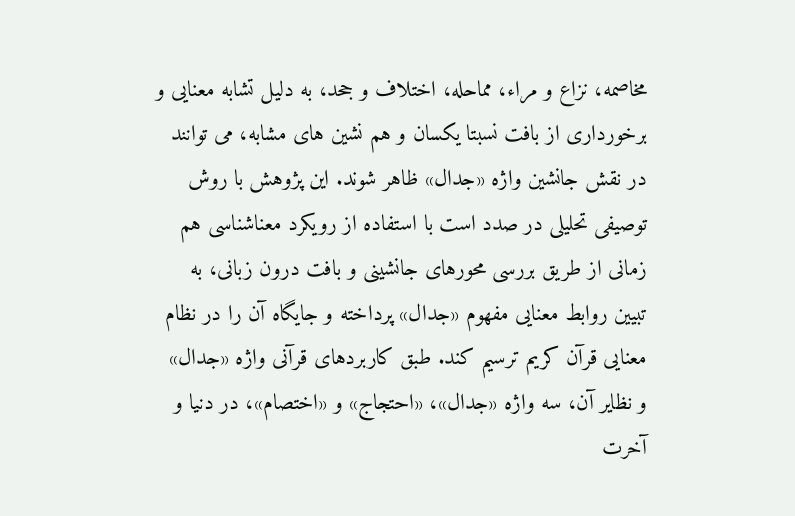مخاصمه، نزاع و مراء، مماحله، اختلاف و جحد، به دلیل تشابه معنایی و برخورداری از بافت نسبتا یکسان و هم نشین های مشابه، می توانند در نقش جانشین واژه «جدال» ظاهر شوند. این پژوهش با روش توصیفی تحلیلی در صدد است با استفاده از رویکرد معناشناسی هم زمانی از طریق بررسی محورهای جانشینی و بافت درون زبانی، به تبیین روابط معنایی مفهوم «جدال» پرداخته و جایگاه آن را در نظام معنایی قرآن کریم ترسیم کند. طبق کاربردهای قرآنی واژه «جدال» و نظایر آن، سه واژه «جدال»، «احتجاج» و «اختصام»، در دنیا و آخرت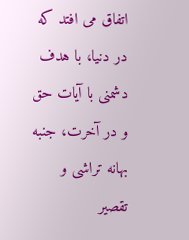اتفاق می افتد که در دنیا، با هدف دشمنی با آیات حق و در آخرت، جنبه بهانه تراشی و تقصیر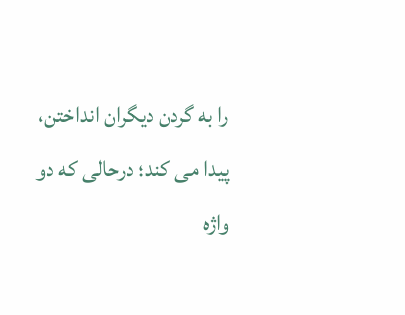را به گردن دیگران انداختن، پیدا می کند؛ درحالی که دو واژه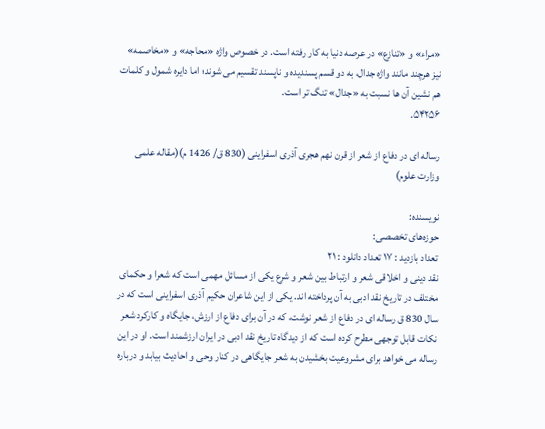«مراء» و «تنازع» در عرصه دنیا به کار رفته است. در خصوص واژه «محاجه» و «مخاصمه» نیز هرچند مانند واژه جدال، به دو قسم پسندیده و ناپسند تقسیم می شوند؛ اما دایره شمول و کلمات هم نشین آن ها نسبت به «جدال» تنگ تر است.
۵۴۲۵۶.

رساله ای در دفاع از شعر از قرن نهم هجری آذری اسفراینی (830 ق/ 1426 م)(مقاله علمی وزارت علوم)

نویسنده:
حوزه‌های تخصصی:
تعداد بازدید : ۱۷ تعداد دانلود : ۲۱
نقد دینی و اخلاقی شعر و ارتباط بین شعر و شرع یکی از مسائل مهمی است که شعرا و حکمای مختلف در تاریخ نقد ادبی به آن پرداخته اند. یکی از این شاعران حکیم آذری اسفراینی است که در سال 830 ق رساله ای در دفاع از شعر نوشت، که در آن برای دفاع از ارزش، جایگاه و کارکرد شعر نکات قابل توجهی مطرح کرده است که از دیدگاه تاریخ نقد ادبی در ایران ارزشمند است. او در این رساله می خواهد برای مشروعیت بخشیدن به شعر جایگاهی در کنار وحی و احادیث بیابد و درباره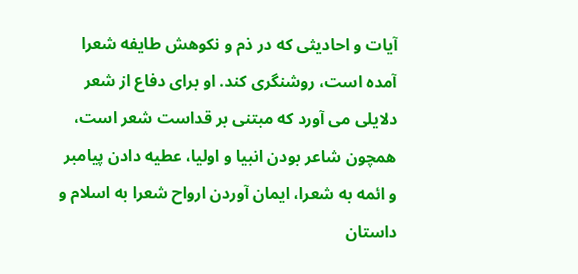آیات و احادیثی که در ذم و نکوهش طایفه شعرا آمده است، روشنگری کند. او برای دفاع از شعر دلایلی می آورد که مبتنی بر قداست شعر است، همچون شاعر بودن انبیا و اولیا، عطیه دادن پیامبر و ائمه به شعرا، ایمان آوردن ارواح شعرا به اسلام و داستان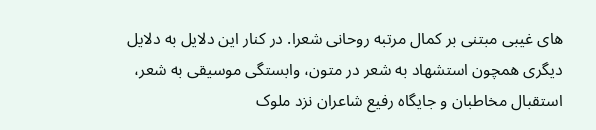های غیبی مبتنی بر کمال مرتبه روحانی شعرا. در کنار این دلایل به دلایل دیگری همچون استشهاد به شعر در متون، وابستگی موسیقی به شعر، استقبال مخاطبان و جایگاه رفیع شاعران نزد ملوک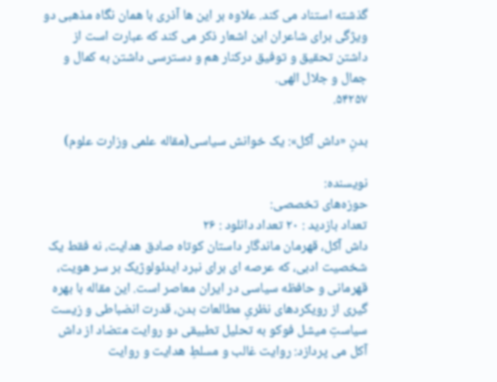گذشته استناد می کند. علاوه بر این ها آذری با همان نگاه مذهبی دو ویژگی برای شاعران این اشعار ذکر می کند که عبارت است از داشتن تحقیق و توفیق درکنار هم و دسترسی داشتن به کمال و جمال و جلال الهی.
۵۴۲۵۷.

بدنِ «داش آکل»: یک خوانش سیاسی(مقاله علمی وزارت علوم)

نویسنده:
حوزه‌های تخصصی:
تعداد بازدید : ۲۰ تعداد دانلود : ۲۶
داش آکل، قهرمان ماندگار داستان کوتاه صادق هدایت، نه فقط یک شخصیت ادبی، که عرصه ای برای نبرد ایدئولوژیک بر سر هویت، قهرمانی و حافظه سیاسی در ایران معاصر است. این مقاله با بهره گیری از رویکردهای نظریِ مطالعات بدن، قدرت انضباطی و زیست سیاستِ میشل فوکو به تحلیل تطبیقی دو روایت متضاد از داش آکل می پردازد: روایت غالب و مسلطِ هدایت و روایت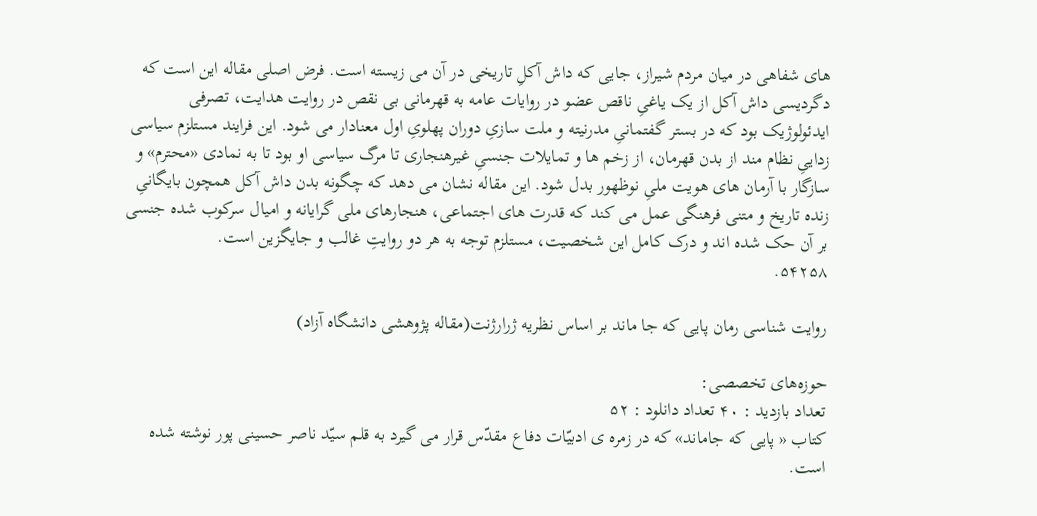های شفاهی در میان مردم شیراز، جایی که داش آکلِ تاریخی در آن می زیسته است. فرض اصلی مقاله این است که دگردیسی داش آکل از یک یاغیِ ناقص عضو در روایات عامه به قهرمانی بی نقص در روایت هدایت، تصرفی ایدئولوژیک بود که در بستر گفتمانیِ مدرنیته و ملت سازیِ دوران پهلویِ اول معنادار می شود. این فرایند مستلزم سیاسی زداییِ نظام مند از بدن قهرمان، از زخم ها و تمایلات جنسیِ غیرهنجاری تا مرگ سیاسی او بود تا به نمادی «محترم» و سازگار با آرمان های هویت ملیِ نوظهور بدل شود. این مقاله نشان می دهد که چگونه بدن داش آکل همچون بایگانیِ زنده تاریخ و متنی فرهنگی عمل می کند که قدرت های اجتماعی، هنجارهای ملی گرایانه و امیال سرکوب شده جنسی بر آن حک شده اند و درک کامل این شخصیت، مستلزم توجه به هر دو روایتِ غالب و جایگزین است.
۵۴۲۵۸.

روایت شناسی رمان پایی که جا ماند بر اساس نظریه ژرارژنت(مقاله پژوهشی دانشگاه آزاد)

حوزه‌های تخصصی:
تعداد بازدید : ۴۰ تعداد دانلود : ۵۲
کتاب « پایی که جاماند» که در زمره ی ادبیّات دفاع مقدّس قرار می گیرد به قلم سیّد ناصر حسینی پور نوشته شده است.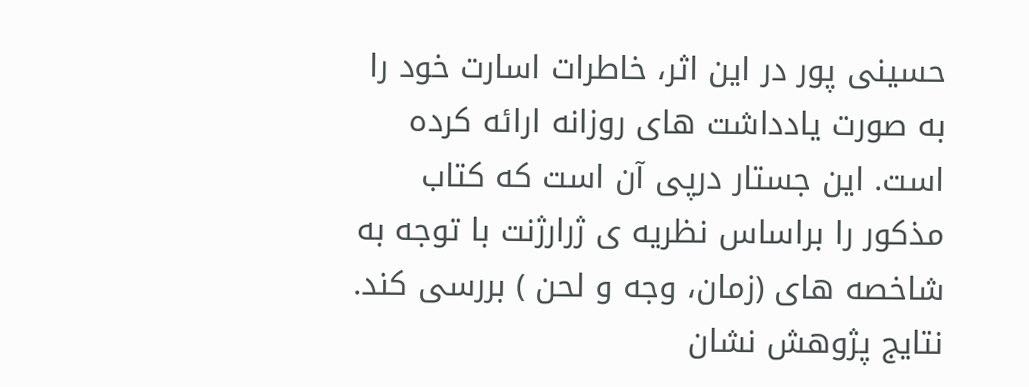حسینی پور در این اثر، خاطرات اسارت خود را به صورت یادداشت های روزانه ارائه کرده است. این جستار درپی آن است که کتاب مذکور را براساس نظریه ی ژرارژنت با توجه به شاخصه های (زمان، وجه و لحن ) بررسی کند. نتایج پژوهش نشان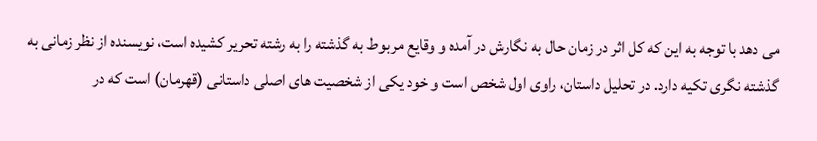می دهد با توجه به این که کل اثر در زمان حال به نگارش در آمده و وقایع مربوط به گذشته را به رشته تحریر کشیده است، نویسنده از نظر زمانی به گذشته نگری تکیه دارد. در تحلیل داستان، راوی اول شخص است و خود یکی از شخصیت های اصلی داستانی (قهرمان) است که در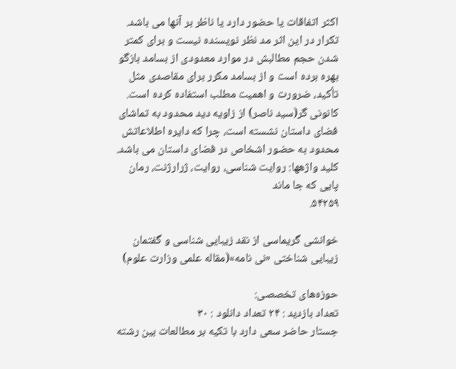اکثر اتفاقات یا حضور دارد یا ناظر بر آنها می باشد. تکرار در این اثر مد نظر نویسنده نیست و برای کمتر شدن حجم مطالبش در موارد معدودی از بسامد بازگو بهره برده است و از بسامد مکرر برای مقاصدی مثل تأکید، ضرورت و اهمیت مطلب استفاده کرده است. کانونی گر(سید ناصر) از زاویه دید محدود به تماشای فضای داستان نشسته است، چرا که دایره اطلاعاتش محدود به حضور اشخاص در فضای داستان می باشد. کلید واژهها: روایت شناسی، روایت، ژرارژنت، رمان پایی که جا ماند
۵۴۲۵۹.

خوانشی گریماسی از نقد زیبایی شناسی و گفتمان زیبایی شناختی «نی نامه»(مقاله علمی وزارت علوم)

حوزه‌های تخصصی:
تعداد بازدید : ۲۴ تعداد دانلود : ۳۰
جستار حاضر سعی دارد با تکیه بر مطالعات بین رشته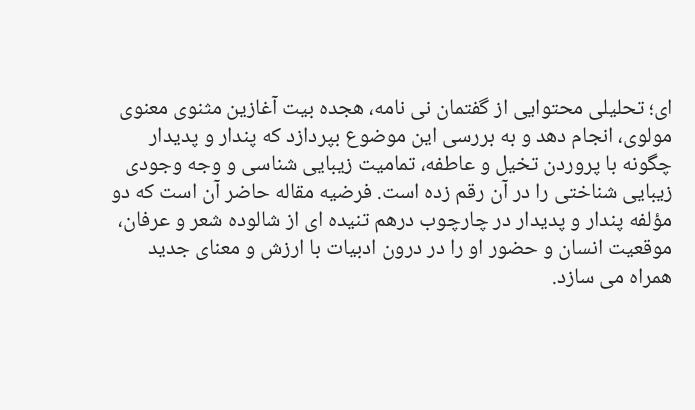ای؛ تحلیلی محتوایی از گفتمان نی نامه، هجده بیت آغازین مثنوی معنوی مولوی، انجام دهد و به بررسی این موضوع بپردازد که پندار و پدیدار چگونه با پروردن تخیل و عاطفه، تمامیت زیبایی شناسی و وجه وجودی زیبایی شناختی را در آن رقم زده است. فرضیه مقاله حاضر آن است که دو مؤلفه پندار و پدیدار در چارچوب درهم تنیده ای از شالوده شعر و عرفان، موقعیت انسان و حضور او را در درون ادبیات با ارزش و معنای جدید همراه می سازد.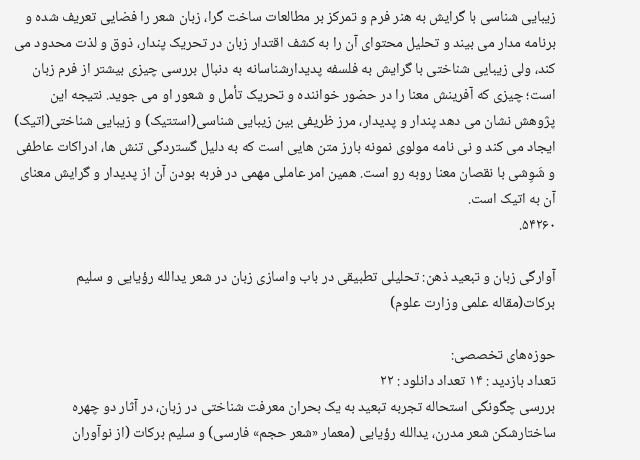زیبایی شناسی با گرایش به هنر فرم و تمرکز بر مطالعات ساخت گرا، زبان شعر را فضایی تعریف شده و برنامه مدار می بیند و تحلیل محتوای آن را به کشف اقتدار زبان در تحریک پندار، ذوق و لذت محدود می کند، ولی زیبایی شناختی با گرایش به فلسفه پدیدارشناسانه به دنبال بررسی چیزی بیشتر از فرم زبان است؛ چیزی که آفرینش معنا را در حضور خواننده و تحریک تأمل و شعور او می جوید. نتیجه این پژوهش نشان می دهد پندار و پدیدار، مرز ظریفی بین زیبایی شناسی(استتیک) و زیبایی شناختی(اتیک) ایجاد می کند و نی نامه مولوی نمونه بارز متن هایی است که به دلیل گستردگی تنش ها، ادراکات عاطفی و شَوِشی با نقصان معنا روبه رو است. همین امر عاملی مهمی در فربه بودن آن از پدیدار و گرایش معنای آن به اتیک است.
۵۴۲۶۰.

آوارگی زبان و تبعید ذهن: تحلیلی تطبیقی در باب واسازی زبان در شعر یدالله رؤیایی و سلیم برکات(مقاله علمی وزارت علوم)

حوزه‌های تخصصی:
تعداد بازدید : ۱۴ تعداد دانلود : ۲۲
بررسی چگونگی استحاله تجربه تبعید به یک بحران معرفت شناختی در زبان، در آثار دو چهره ساختارشکن شعر مدرن، یدالله رؤیایی (معمار «شعر حجم» فارسی) و سلیم برکات (از نوآوران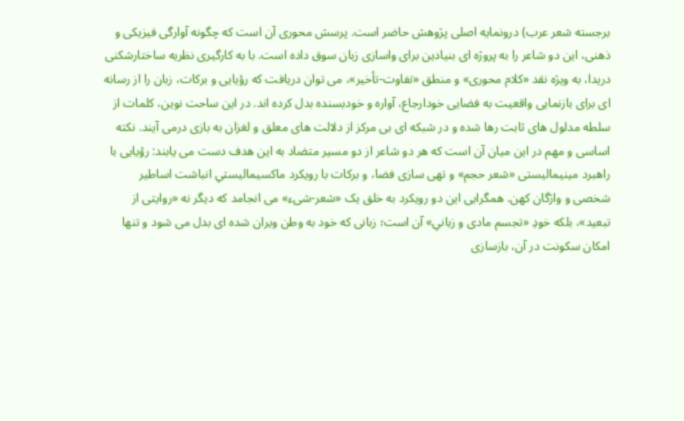برجسته شعر عرب) درونمایه اصلی پژوهش حاضر است. پرسش محوری آن است که چگونه آوارگی فیزیکی و ذهنی، این دو شاعر را به پروژه ای بنیادین برای واسازی زبان سوق داده است. با به کارگیری نظریه ساختارشکنی دریدا، به ویژه نقد «کلام محوری» و منطق «تفاوت-تأخیر»، می توان دریافت که رؤیایی و برکات، زبان را از رسانه ای برای بازنمایی واقعیت به فضایی خودارجاع، آواره و خودبسنده بدل کرده اند. در این ساحت نوین، کلمات از سلطه مدلول های ثابت رها شده و در شبکه ای بی مرکز از دلالت های معلق و لغزان به بازی درمی آیند. نکته اساسی و مهم در این میان آن است که هر دو شاعر از دو مسیر متضاد به این هدف دست می یابند: رؤیایی با راهبرد مینیمالیستی «شعر حجم» و تهی سازی فضا، و برکات با رویکرد ماکسیمالیستیِ انباشت اساطیر شخصی و واژگان کهن. همگرایی این دو رویکرد به خلق یک «شعر-شیء» می انجامد که دیگر نه «روایتی از تبعید»، بلکه خودِ «تجسم مادی و زبانیِ» آن است؛ زبانی که خود به وطن ویران شده ای بدل می شود و تنها امکان سکونت در آن، بازسازی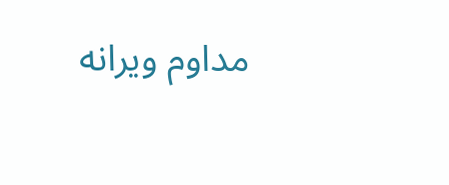مداوم ویرانه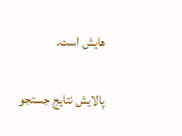هایش است.

پالایش نتایج جستجو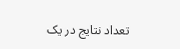تعداد نتایج در یک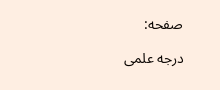صفحه:

درجه علمی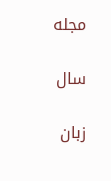مجله

سال

زبان